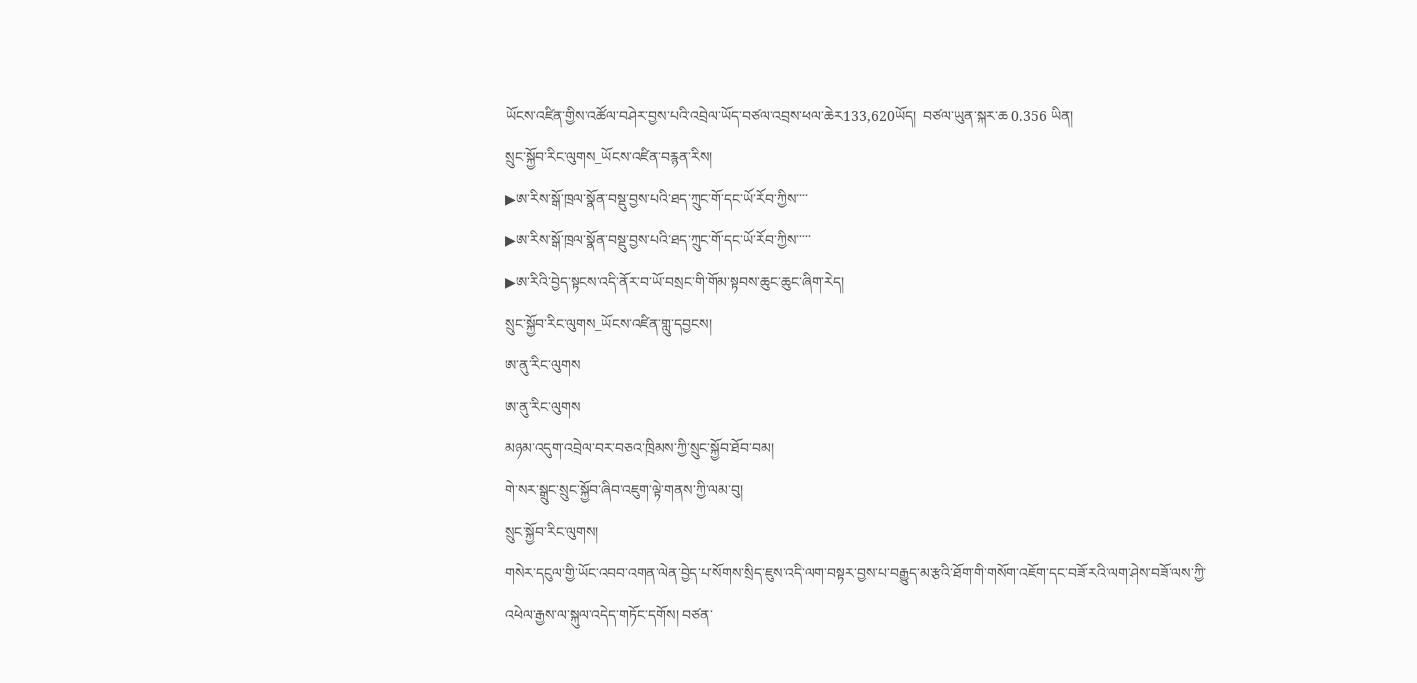ཡོངས་འཛིན་གྱིས་འཚོལ་བཤེར་བྱས་པའི་འབྲེལ་ཡོད་བཙལ་འབྲས་ཕལ་ཆེར133,620ཡོད།  བཙལ་ཡུན་སྐར་ཆ 0.356 ཡིན།
སྲུང་སྐྱོབ་རིང་ལུགས_ཡོངས་འཛིན་བརྙན་རིས།
▶ཨ་རིས་སྒོ་ཁྲལ་སྣོན་བསྡུ་བྱས་པའི་ཐད་ཀྲུང་གོ་དང་ཡོ་རོབ་ཀྱིས་་་་
▶ཨ་རིས་སྒོ་ཁྲལ་སྣོན་བསྡུ་བྱས་པའི་ཐད་ཀྲུང་གོ་དང་ཡོ་རོབ་ཀྱིས་་་་་
▶ཨ་རིའི་བྱེད་སྟངས་འདི་ནོར་བ་ཡོ་བསྲང་གི་གོམ་སྟབས་ཆུང་ཆུང་ཞིག་རེད།
སྲུང་སྐྱོབ་རིང་ལུགས_ཡོངས་འཛིན་གླུ་དབྱངས།
ཨ་ནུ་རིང་ལུགས
ཨ་ནུ་རིང་ལུགས
མཉམ་འདུག་འབྲེལ་བར་བཅའ་ཁྲིམས་ཀྱི་སྲུང་སྐྱོབ་ཐོབ་བམ།
གེ་སར་སྒྲུང་སྲུང་སྐྱོབ་ཞིབ་འཇུག་ལྟེ་གནས་ཀྱི་ལམ་བུ།
སྲུང་སྐྱོབ་རིང་ལུགས།
གསེར་དངུལ་གྱི་ཡོང་འབབ་འགན་ལེན་བྱེད་པ་སོགས་སྲིད་ཇུས་འདི་ལག་བསྟར་བྱས་པ་བརྒྱུད་མ་རྩའི་ཐོག་གི་གསོག་འཇོག་དང་བཟོ་རའི་ལག་ཤེས་བཟོ་ལས་ཀྱི་འཕེལ་རྒྱས་ལ་སྐུལ་འདེད་གཏོང་དགོས། བཙན་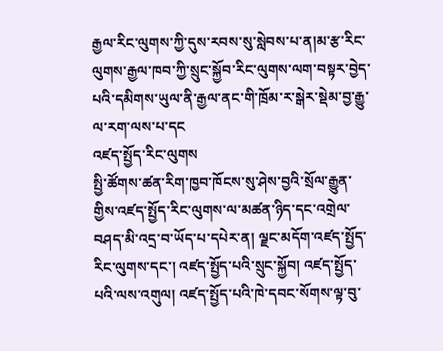རྒྱལ་རིང་ལུགས་ཀྱི་དུས་རབས་སུ་སླེབས་པ་ན།མ་རྩ་རིང་ལུགས་རྒྱལ་ཁབ་ཀྱི་སྲུང་སྐྱོབ་རིང་ལུགས་ལག་བསྟར་བྱེད་པའི་དམིགས་ཡུལ་ནི་རྒྱལ་ནང་གི་ཁྲོམ་ར་སྒེར་སྡེམ་བྱ་རྒྱུ་ལ་རག་ལས་པ་དང
འཛད་སྤྱོད་རིང་ལུགས
སྤྱི་ཚོགས་ཚན་རིག་ཁྱབ་ཁོངས་སུ་ཤེས་བྱའི་སྲོལ་རྒྱུན་གྱིས་འཛད་སྤྱོད་རིང་ལུགས་ལ་མཚན་ཉིད་དང་འགྲེལ་བཤད་མི་འདྲ་བ་ཡོད་པ་དཔེར་ན། ལྗང་མདོག་འཛད་སྤྱོད་རིང་ལུགས་དང་། འཛད་སྤྱོད་པའི་སྲུང་སྐྱོབ། འཛད་སྤྱོད་པའི་ལས་འགུལ། འཛད་སྤྱོད་པའི་ཁེ་དབང་སོགས་ལྟ་བུ་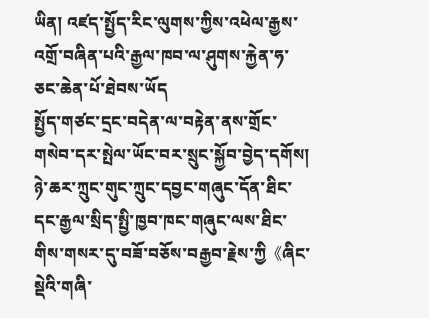ཡིན། འཛད་སྤྱོད་རིང་ལུགས་ཀྱིས་འཕེལ་རྒྱས་འགྲོ་བཞིན་པའི་རྒྱལ་ཁབ་ལ་ཤུགས་རྐྱེན་ཧ་ཅང་ཆེན་པོ་ཐེབས་ཡོད
སྤྱོད་གཙང་དྲང་བདེན་ལ་བརྟེན་ནས་གྲོང་གསེབ་དར་སྤེལ་ཡོང་བར་སྲུང་སྐྱོབ་བྱེད་དགོས།
ཉེ་ཆར་ཀྲུང་གུང་ཀྲུང་དབྱང་གཞུང་དོན་ཐིང་དང་རྒྱལ་སྲིད་སྤྱི་ཁྱབ་ཁང་གཞུང་ལས་ཐིང་གིས་གསར་དུ་བཟོ་བཅོས་བརྒྱབ་རྗེས་ཀྱི《ཞིང་སྡེའི་གཞི་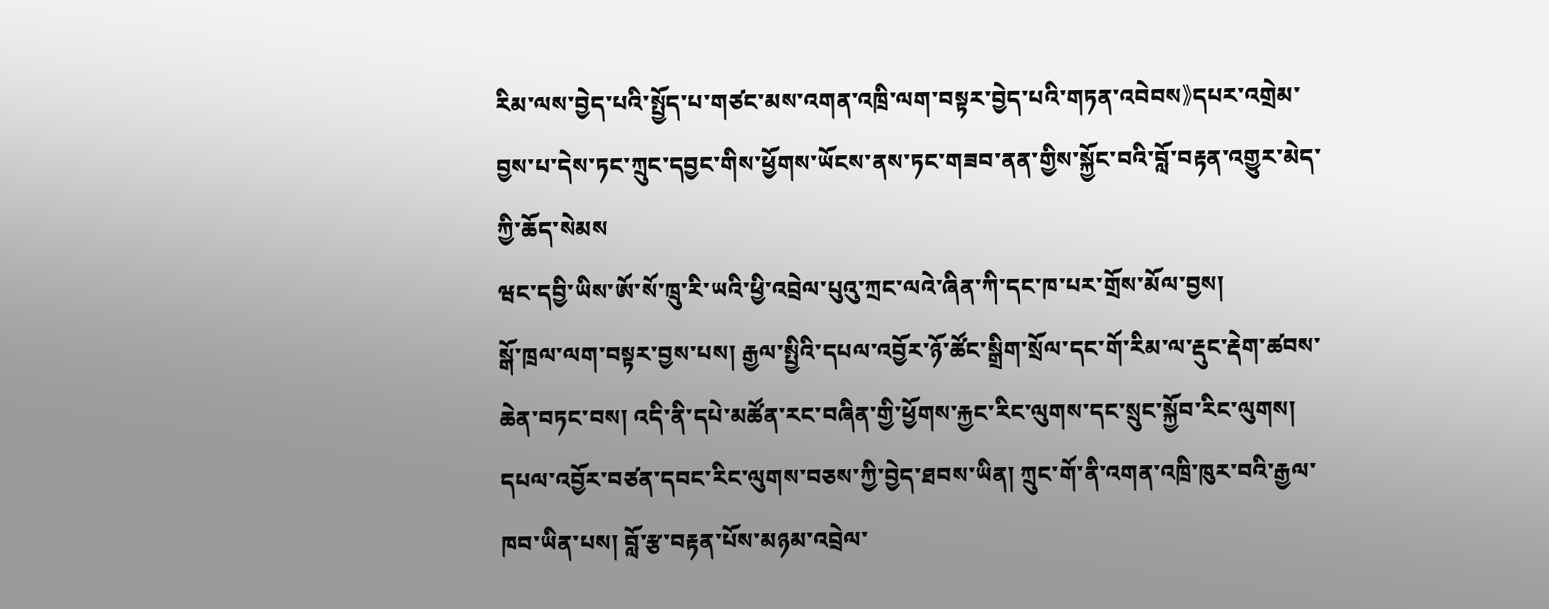རིམ་ལས་བྱེད་པའི་སྤྱོད་པ་གཙང་མས་འགན་འཁྲི་ལག་བསྟར་བྱེད་པའི་གཏན་འབེབས》དཔར་འགྲེམ་བྱས་པ་དེས་ཏང་ཀྲུང་དབྱང་གིས་ཕྱོགས་ཡོངས་ནས་ཏང་གཟབ་ནན་གྱིས་སྐྱོང་བའི་བློ་བརྟན་འགྱུར་མེད་ཀྱི་ཆོད་སེམས
ཝང་དབྱི་ཡིས་ཨོ་སོ་ཁྲུ་རི་ཡའི་ཕྱི་འབྲེལ་པུའུ་ཀྲང་ལའེ་ཞིན་ཀི་དང་ཁ་པར་གྲོས་མོལ་བྱས།
སྒོ་ཁྲལ་ལག་བསྟར་བྱས་པས། རྒྱལ་སྤྱིའི་དཔལ་འབྱོར་ཉོ་ཚོང་སྒྲིག་སྲོལ་དང་གོ་རིམ་ལ་རྡུང་རྡེག་ཚབས་ཆེན་བཏང་བས། འདི་ནི་དཔེ་མཚོན་རང་བཞིན་གྱི་ཕྱོགས་རྐྱང་རིང་ལུགས་དང་སྲུང་སྐྱོབ་རིང་ལུགས། དཔལ་འབྱོར་བཙན་དབང་རིང་ལུགས་བཅས་ཀྱི་བྱེད་ཐབས་ཡིན། ཀྲུང་གོ་ནི་འགན་འཁྲི་ཁུར་བའི་རྒྱལ་ཁབ་ཡིན་པས། བློ་རྩ་བརྟན་པོས་མཉམ་འབྲེལ་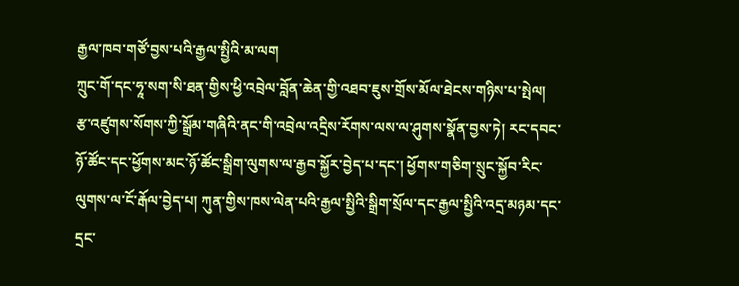རྒྱལ་ཁབ་གཙོ་བྱས་པའི་རྒྱལ་སྤྱིའི་མ་ལག
ཀྲུང་གོ་དང་ཧཱ་སག་སི་ཐན་གྱིས་ཕྱི་འབྲེལ་བློན་ཆེན་གྱི་འཐབ་ཇུས་གྲོས་མོལ་ཐེངས་གཉིས་པ་སྤེལ།
རྩ་འཛུགས་སོགས་ཀྱི་སྒྲོམ་གཞིའི་ནང་གི་འབྲེལ་འདྲིས་རོགས་ལས་ལ་ཤུགས་སྣོན་བྱས་ཏེ། རང་དབང་ཉོ་ཚོང་དང་ཕྱོགས་མང་ཉོ་ཚོང་སྒྲིག་ལུགས་ལ་རྒྱབ་སྐྱོར་བྱེད་པ་དང་། ཕྱོགས་གཅིག་སྲུང་སྐྱོབ་རིང་ལུགས་ལ་ངོ་རྒོལ་བྱེད་པ། ཀུན་གྱིས་ཁས་ལེན་པའི་རྒྱལ་སྤྱིའི་སྒྲིག་སྲོལ་དང་རྒྱལ་སྤྱིའི་འདྲ་མཉམ་དང་དྲང་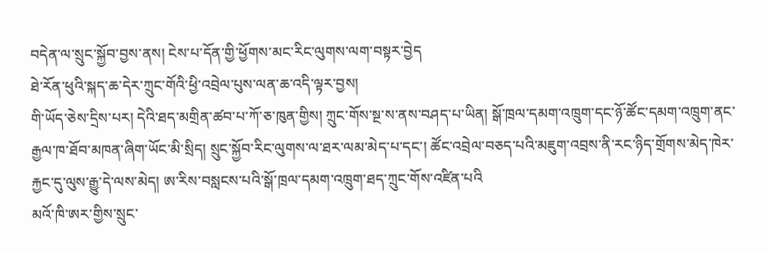བདེན་ལ་སྲུང་སྐྱོབ་བྱས་ནས། ངེས་པ་དོན་གྱི་ཕྱོགས་མང་རིང་ལུགས་ལག་བསྟར་བྱེད
ཐེ་རོན་ཕུའི་སྐད་ཆ་དེར་ཀྲུང་གོའི་ཕྱི་འབྲེལ་པུས་ལན་ཆ་འདི་ལྟར་བྱས།
གི་ཡོད་ཅེས་དྲིས་པར། དེའི་ཐད་མགྲིན་ཚབ་པ་ཀོ་ཅ་ཁུན་གྱིས། ཀྲུང་གོས་སྔ་ས་ནས་བཤད་པ་ཡིན། སྒོ་ཁྲལ་དམག་འཁྲུག་དང་ཉོ་ཚོང་དམག་འཁྲུག་ནང་རྒྱལ་ཁ་ཐོབ་མཁན་ཞིག་ཡོང་མི་སྲིད། སྲུང་སྐྱོབ་རིང་ལུགས་ལ་ཐར་ལམ་མེད་པ་དང་། ཚོང་འབྲེལ་བཅད་པའི་མཇུག་འབྲས་ནི་རང་ཉིད་གྲོགས་མེད་ཁེར་རྐྱང་དུ་ལུས་རྒྱུ་དེ་ལས་མེད། ཨ་རིས་བསླངས་པའི་སྒོ་ཁྲལ་དམག་འཁྲུག་ཐད་ཀྲུང་གོས་འཛིན་པའི
མའོ་ཁི་ཨར་གྱིས་སྲུང་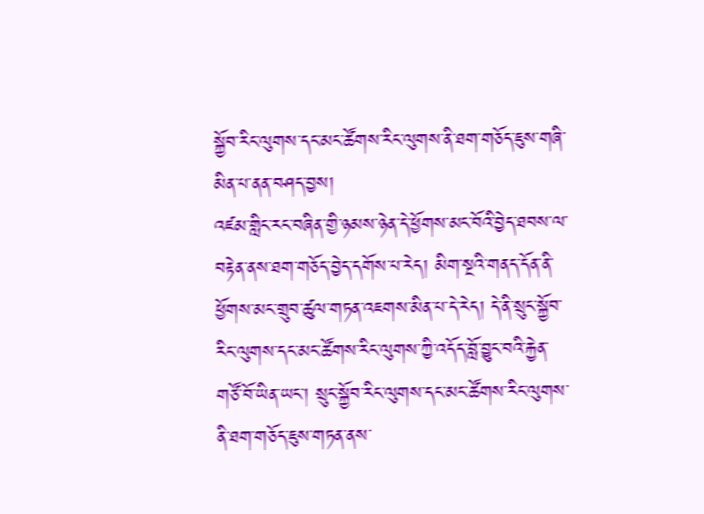སྐྱོབ་རིང་ལུགས་དང་མང་ཚོགས་རིང་ལུགས་ནི་ཐག་གཅོད་ཇུས་གཞི་མིན་པ་ནན་བཤད་བྱས།
འཛམ་གླིང་རང་བཞིན་གྱི་ཉམས་ཉེན་དེ་ཕྱོགས་མང་བོའི་བྱེད་ཐབས་ལ་བརྟེན་ནས་ཐག་གཅོད་བྱེད་དགོས་པ་རེད། མིག་སྔའི་གནད་དོན་ནི་ཕྱོགས་མང་གྲུབ་ཚུལ་གཏན་འཇགས་མིན་པ་དེ་རེད། དེ་ནི་སྲུང་སྐྱོབ་རིང་ལུགས་དང་མང་ཚོགས་རིང་ལུགས་ཀྱི་འདོད་བློ་བྱུང་བའི་རྐྱེན་གཙོ་བོ་ཡིན་ཡང་། སྲུང་སྐྱོབ་རིང་ལུགས་དང་མང་ཚོགས་རིང་ལུགས་ནི་ཐག་གཅོད་ཇུས་གཏན་ནས་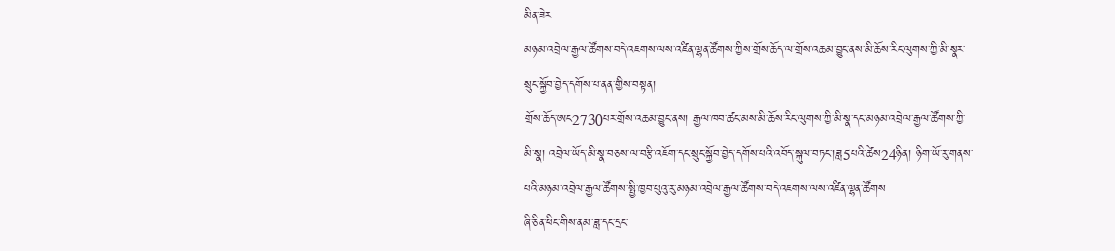མིན་ཟེར
མཉམ་འབྲེལ་རྒྱལ་ཚོགས་བདེ་འཇགས་ལས་འཛིན་ལྷན་ཚོགས་ཀྱིས་གྲོས་ཆོད་ལ་གྲོས་འཆམ་བྱུང་ནས་མི་ཆོས་རིང་ལུགས་ཀྱི་མི་སྣར་སྲུང་སྐྱོབ་བྱེད་དགོས་པ་ནན་གྱིས་བསྟན།
གྲོས་ཆོད་ཨང2730པར་གྲོས་འཆམ་བྱུང་ནས། རྒྱལ་ཁབ་ཚང་མས་མི་ཆོས་རིང་ལུགས་ཀྱི་མི་སྣ་དང་མཉམ་འབྲེལ་རྒྱལ་ཚོགས་ཀྱི་མི་སྣ། འབྲེལ་ཡོད་མི་སྣ་བཅས་ལ་བརྩི་འཇོག་དང་སྲུང་སྐྱོབ་བྱེད་དགོས་པའི་འབོད་སྐུལ་བཏང་།ཟླ5པའི་ཚེས24ཉིན། ཉིག་ཡོ་རུ་གནས་པའི་མཉམ་འབྲེལ་རྒྱལ་ཚོགས་སྤྱི་ཁྱབ་པུའུ་རུ་མཉམ་འབྲེལ་རྒྱལ་ཚོགས་བདེ་འཇགས་ལས་འཛིན་ལྷན་ཚོགས
ཞི་ཅིན་ཕིང་གིས་ནམ་ཟླ་དང་དྲང་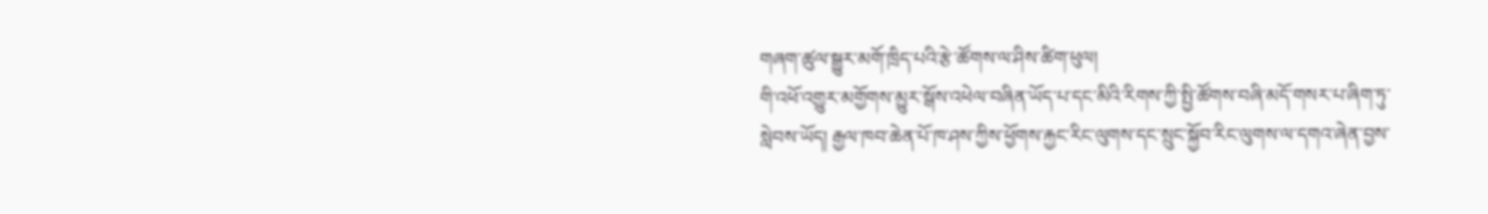གཞག་ཚུལ་སྒྱུར་མགོ་ཁྲིད་པའི་རྩེ་ཚོགས་ལ་ཤིས་ཚིག་ཕུལ།
གི་འཕོ་འགྱུར་མགྱོགས་མྱུར་སྒོས་འཕེལ་བཞིན་ཡོད་པ་དང་མིའི་རིགས་ཀྱི་སྤྱི་ཚོགས་བཞི་མདོ་གསར་པ་ཞིག་ཏུ་སླེབས་ཡོད། རྒྱལ་ཁབ་ཆེན་པོ་ཁ་ཤས་ཀྱིས་ཕྱོགས་རྐྱང་རིང་ལུགས་དང་སྲུང་སྐྱོབ་རིང་ལུགས་ལ་དགའ་ཞེན་བྱས་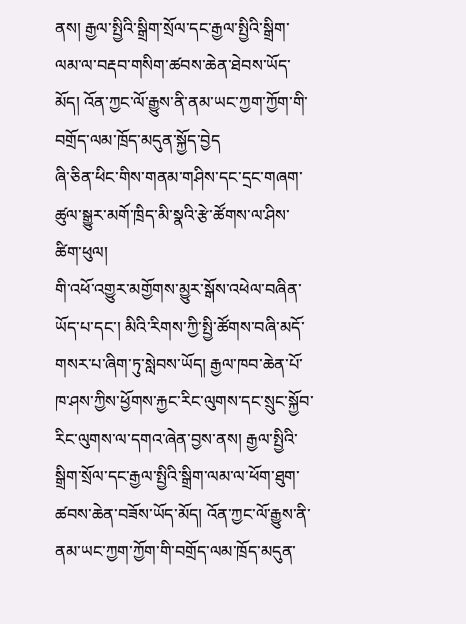ནས། རྒྱལ་སྤྱིའི་སྒྲིག་སྲོལ་དང་རྒྱལ་སྤྱིའི་སྒྲིག་ལམ་ལ་བརྡབ་གསིག་ཚབས་ཆེན་ཐེབས་ཡོད་མོད། འོན་ཀྱང་ལོ་རྒྱུས་ནི་ནམ་ཡང་ཀྱག་ཀྱོག་གི་བགྲོད་ལམ་ཁྲོད་མདུན་སྐྱོད་བྱེད
ཞི་ཅིན་ཕིང་གིས་གནམ་གཤིས་དང་དྲང་གཞག་ཚུལ་སྒྱུར་མགོ་ཁྲིད་མི་སྣའི་རྩེ་ཚོགས་ལ་ཤིས་ཚིག་ཕུལ།
གི་འཕོ་འགྱུར་མགྱོགས་མྱུར་སྒོས་འཕེལ་བཞིན་ཡོད་པ་དང་། མིའི་རིགས་ཀྱི་སྤྱི་ཚོགས་བཞི་མདོ་གསར་པ་ཞིག་ཏུ་སླེབས་ཡོད། རྒྱལ་ཁབ་ཆེན་པོ་ཁ་ཤས་ཀྱིས་ཕྱོགས་རྐྱང་རིང་ལུགས་དང་སྲུང་སྐྱོབ་རིང་ལུགས་ལ་དགའ་ཞེན་བྱས་ནས། རྒྱལ་སྤྱིའི་སྒྲིག་སྲོལ་དང་རྒྱལ་སྤྱིའི་སྒྲིག་ལམ་ལ་ཕོག་ཐུག་ཚབས་ཆེན་བཟོས་ཡོད་མོད། འོན་ཀྱང་ལོ་རྒྱུས་ནི་ནམ་ཡང་ཀྱག་ཀྱོག་གི་བགྲོད་ལམ་ཁྲོད་མདུན་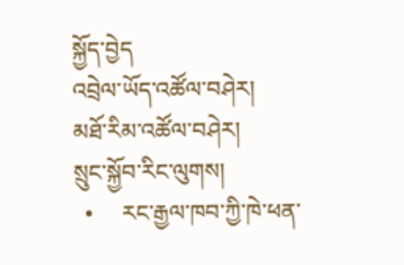སྐྱོད་བྱེད
འབྲེལ་ཡོད་འཚོལ་བཤེར།
མཐོ་རིམ་འཚོལ་བཤེར།
སྲུང་སྐྱོབ་རིང་ལུགས།
  •     རང་རྒྱལ་ཁབ་ཀྱི་ཁེ་ཕན་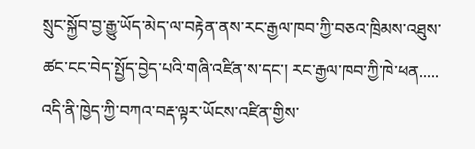སྲུང་སྐྱོབ་བྱ་རྒྱུ་ཡོད་མེད་ལ་བརྟེན་ནས་རང་རྒྱལ་ཁབ་ཀྱི་བཅའ་ཁྲིམས་འཐུས་ཚང་ངང་བེད་སྤྱོད་བྱེད་པའི་གཞི་འཛིན་ས་དང་། རང་རྒྱལ་ཁབ་ཀྱི་ཁེ་ཕན.....
འདི་ནི་ཁྱེད་ཀྱི་བཀའ་བརྡ་ལྟར་ཡོངས་འཛིན་གྱིས་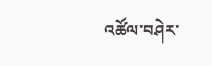འཚོལ་བཤེར་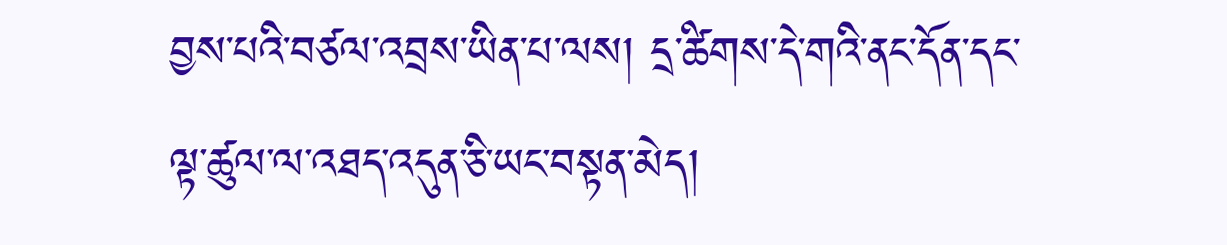བྱས་པའི་བཙལ་འབྲས་ཡིན་པ་ལས། དྲ་ཚིགས་དེ་གའི་ནང་དོན་དང་ལྟ་ཚུལ་ལ་འཐད་འདུན་ཅི་ཡང་བསྟན་མེད།